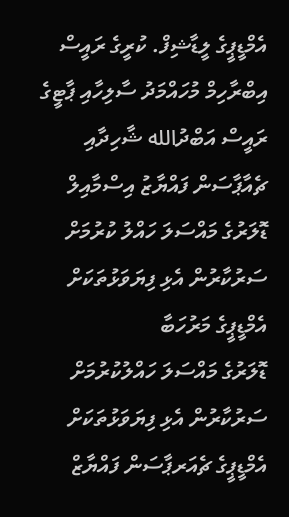އެމްޑީޕީގެ ލީޑާޝިފް. ކުރީގެ ރައީސް އިބްރާހިމް މުހައްމަދު ސާލިހާއި ޕާޓީގެ ރައީސް އަބްދުالله ޝާހިދާއި ޗެއާޕާސަން ފައްޔާޒު އިސްމާއިލް
ޑޮލަރުގެ މައްސަލަ ހައްލު ކުރުމަށް ސަރުކާރުން އެޅި ފިޔަވަޅުތަކަށް އެމްޑީޕީގެ މަރުހަބާ
ޑޮލަރުގެ މައްސަލަ ހައްލުކުރުމަށް ސަރުކާރުން އެޅި ފިޔަވަޅުތަކަށް އެމްޑީޕީގެ ޗެއަރޕާސަން ފައްޔާޒް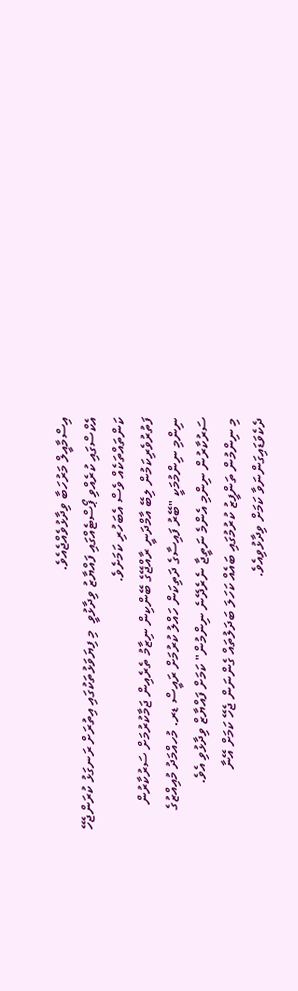އިސްމާއީލް މަރުހަބާ ވިދާޅުވެއްޖެއެވެ.
އެކްސްގައި ކުރެއްވި ޕޯސްޓެއްގައި ފައްޔާޒު ވިދާޅުވީ  މި ފިޔަވަޅުތަކުގައި އިތުރަށް ރަނގަޅު ކުރަންޖެހޭ ކަންތައްތަކެއް ވެސް އެބަހުރި ކަމަށެވެ.
ފަތުރުވެރިކަމުން ލިބޭ އާމްދަނީ ރާއްޖޭގެ ބޭންކިން ނިޒާމު ތެރެއިން ޖަމާކުރުމަށް ސަރުކާރުން ނިންމި ނިންމުމަކީ "ބޭރު ފައިސާގެ ދަތިކަން ހައްލު ކުރުމަށް ރައީސް ޑރ. މުހއްމަދު މުއިއްޒުގެ ސަރުކާރުން ނިންމި އެންމެ ނަތީޖާ ނެރެދޭނެ ނިންމުން" ކަމަށް ފައްޔާޒް ވިދާޅުވި އެވެ.
މި ނިންމުން ތަންފީޒު ކުރުމުގައި ބައެއް ކަހަލަ ބަދަލުތައް ގެންނަން ޖެހޭ ކަމަށް އޭނާ ދެކެވަޑައިގަންނަވާ ކަމަށް ވިދާޅުވިއެވެ.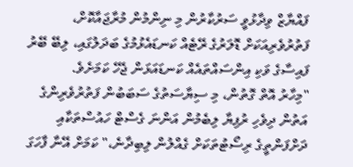ފައްޔާޒް ވިދާޅުވީ ސަރުކާރުން މި ނިންމުން މުރާޖައާކޮށް، ފަތުރުވެރިއަކަށް ޑޮލަރުގެ ރޭޓެއް ކަނޑައެޅުމުގެ ބަދަލުގައި، ލިބޭ ބޭރު ފައިސާގެ ވަކި އިންސައްތައެއް ކަނޑައަޅަން ޖެހޭ ކަމަށެވެ.
"މިހާރު އޮތް ގޮތުން، މި ސިޔާސަތުގެ ސަބަބުން ފަތުރުވެރިންގެ އަތުން ދިވެހި ރުފިޔާ ލިބެމުން އަންނަ ގެސްޓް ހައުސްތަކާއި ދަށްފަންތީގެ ރިސޯޓުތަކަށް ގެއްލުން ލިބިދާނެ،" ކަމަށް އޭނާ ފާހަގަ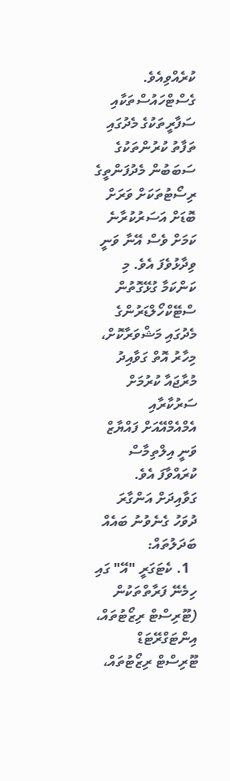ކުރެއްވިއެވެ.
ގެސްޓްހައުސްތަކާއި ސަފާރީތަކުގެ މެދުގައި ތަފާތު ކުރުންތަކުގެ ސަބަބުން މެދުފަންތީގެ ރިސޯޓުތަކަށް ވަރަށް ބޮޑަށް އަސަރުކުރާނެ ކަމަށް ވެސް އޭނާ ވަނީ ވިދާޅުވެފަ އެވެ. މި ކަންކަމާ ގުޅޭގޮތުން ސްޓޭކްހޯލްޑަރުންގެ މެދުގައި މަޝްވަރާކޮށް، މިހާރު އޮތް ގަވާއިދު މުރާޖައާ ކުރުމަށް ސަރުކާރާއި އެމްއެމްއޭއަށް ފައްޔާޒް ވަނީ އިލްތިމާސް ކުރައްވާފަ އެވެ.
ގަވާއިދަށް އަންގާރަ ދުވަހު ގެނެވުނު ބައެއް ބަދަލުތައް:
  1. ކެޓަގަރީ "އޭ" ގައި ހިމެނޭ ފަރާތްތަކުން (ޓޫރިސްޓް ރިޒޯޓުތައް، އިންޓަގްރޭޓަޑް ޓޫރިސްޓް ރިޒޯޓުތައް،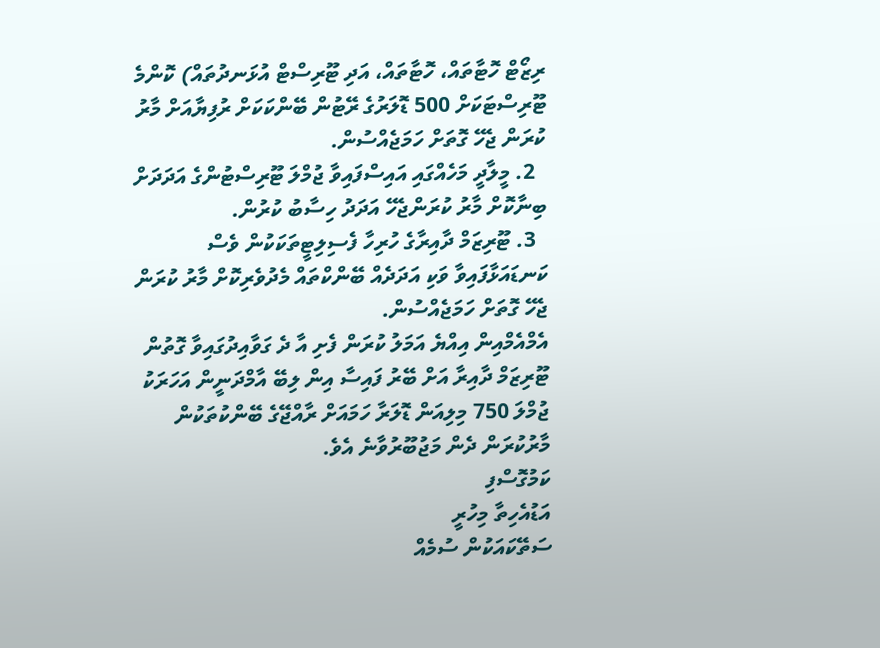ރިޒޯޓް ހޮޓާތައް، ހޮޓާތައް، އަދި ޓޫރިސްޓް އުޅަނދުތައް) ކޮންމެ ޓޫރިސްޓަކަށް 500 ޑޮލަރުގެ ރޭޓުން ބޭންކަކަށް ރުފިޔާއަށް މާރު ކުރަން ޖެހޭ ގޮތަށް ހަމަޖެއްސުން.
  2. މީލާދީ މަހެއްގައި އައިސްފައިވާ ޖުމްލަ ޓޫރިސްޓުންގެ އަދަދަށް ބިނާކޮށް މާރު ކުރަންޖެހޭ އަދަދު ހިސާބު ކުރުން.
  3. ޓޫރިޒަމް ދާއިރާގެ ހުރިހާ ފެސިލިޓީތަކަކުން ވެސް ކަނޑައަޅާފައިވާ ވަކި އަދަދެއް ބޭންކްތައް މެދުވެރިކޮށް މާރު ކުރަން ޖެހޭ ގޮތަށް ހަމަޖެއްސުން.
އެމްއެމްއިން އިއްޔެ އަމަލު ކުރަން ފެށި އާ ދެ ގަވާއިދުގައިވާ ގޮތުން ޓޫރިޒަމް ދާއިރާ އަށް ބޭރު ފައިސާ އިން ލިބޭ އާމްދަނީން އަހަރަކު ޖުމްލަ 750 މިލިއަން ޑޮލަރާ ހަމައަށް ރާއްޖޭގެ ބޭންކުތަކުން މާރުކުރަން ދެން މަޖުބޫރުވާނެ އެވެ.
ކަމުގޮސްފި
އަޑުއެހިތާ މިހުރީ
ސަތޭކައަކުން ސުމެއް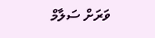ވަރަށް ސަލާމް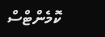ކޮމެންޓްސް